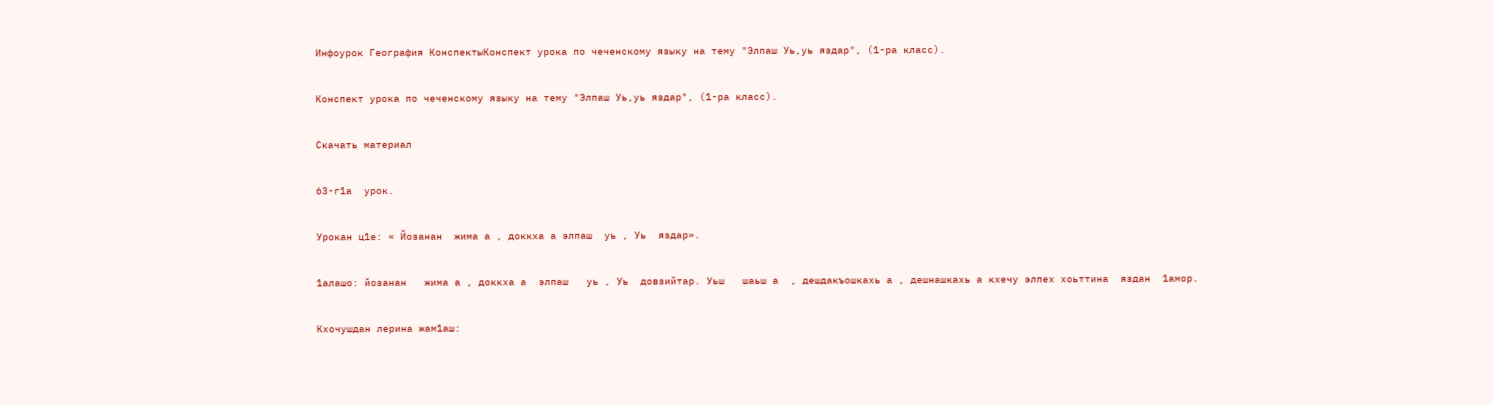Инфоурок География КонспектыКонспект урока по чеченскому языку на тему "Элпаш Уь,уь яздар", (1-ра класс).

Конспект урока по чеченскому языку на тему "Элпаш Уь,уь яздар", (1-ра класс).

Скачать материал

63-г1а  урок.

Урокан ц1е: « Йозанан  жима а , доккха а элпаш  уь , Уь  яздар».

1алашо: йозанан   жима а , доккха а  элпаш   уь , Уь  довзийтар. Уьш   шаьш а  , дешдакъошкахь а , дешнашкахь а кхечу элпех хоьттина  яздан  1амор.

Кхочушдан лерина жам1аш: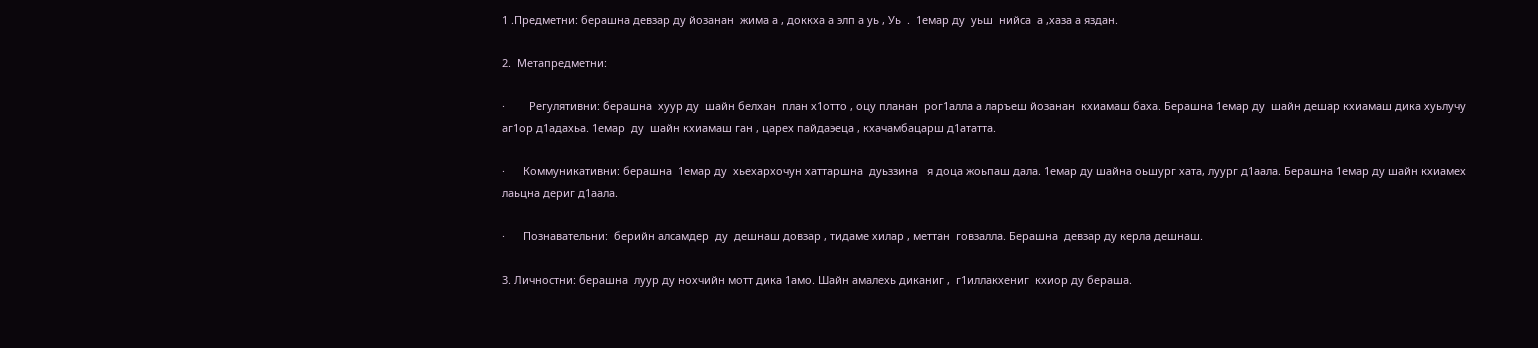1 .Предметни: берашна девзар ду йозанан  жима а , доккха а элп а уь , Уь  .  1емар ду  уьш  нийса  а ,хаза а яздан.

2.  Метапредметни:

·        Регулятивни: берашна  хуур ду  шайн белхан  план х1отто , оцу планан  рог1алла а ларъеш йозанан  кхиамаш баха. Берашна 1емар ду  шайн дешар кхиамаш дика хуьлучу аг1ор д1адахьа. 1емар  ду  шайн кхиамаш ган , царех пайдаэеца , кхачамбацарш д1ататта.

·      Коммуникативни: берашна  1емар ду  хьехархочун хаттаршна  дуьззина   я доца жоьпаш дала. 1емар ду шайна оьшург хата, луург д1аала. Берашна 1емар ду шайн кхиамех лаьцна дериг д1аала.

·      Познавательни:  берийн алсамдер  ду  дешнаш довзар , тидаме хилар , меттан  говзалла. Берашна  девзар ду керла дешнаш.

3. Личностни: берашна  луур ду нохчийн мотт дика 1амо. Шайн амалехь диканиг ,  г1иллакхениг  кхиор ду бераша.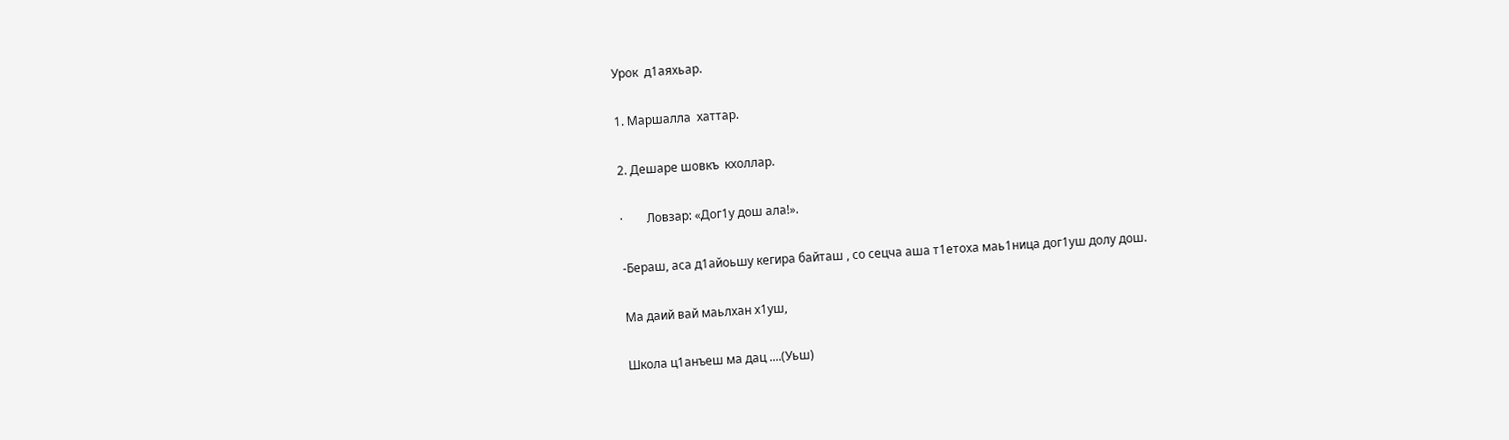Урок  д1аяхьар.

1. Маршалла  хаттар.

2. Дешаре шовкъ  кхоллар.

·        Ловзар: «Дог1у дош ала!».

-Бераш, аса д1айоьшу кегира байташ , со сецча аша т1етоха маь1ница дог1уш долу дош.

Ма даий вай маьлхан х1уш,

Школа ц1анъеш ма дац ....(Уьш)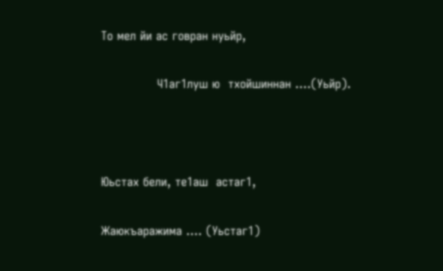То мел йи ас говран нуьйр,

              Ч1аг1луш ю  тхойшиннан ....(Уьйр).



Юьстах бели, те1аш  астаг1,

Жаюкъаражима .... (Уьстаг1)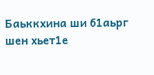Баьккхина ши б1аьрг   шен хьет1е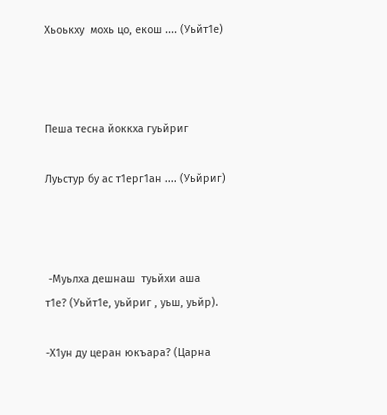Хьоькху  мохь цо, екош .... (Уьйт1е)



Пеша тесна йоккха гуьйриг

Луьстур бу ас т1ерг1ан .... (Уьйриг)



 -Муьлха дешнаш  туьйхи аша  т1е? (Уьйт1е, уьйриг , уьш, уьйр).

-Х1ун ду церан юкъара? (Царна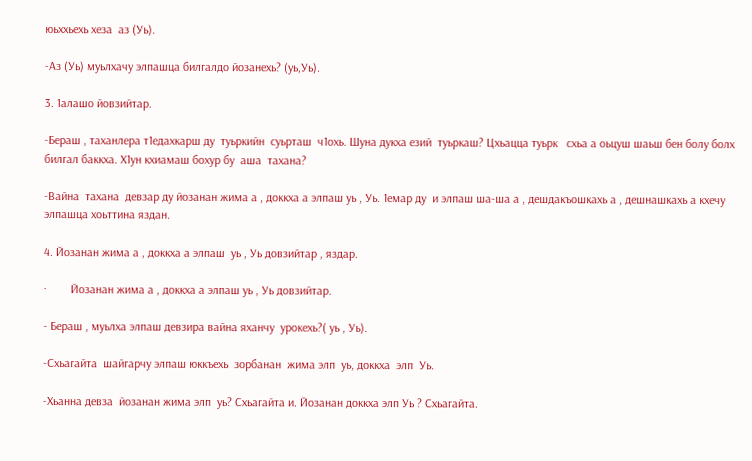юьххьехь хеза  аз (Уь).

-Аз (Уь) муьлхачу элпашца билгалдо йозанехь? (уь,Уь).

3. 1алашо йовзийтар.

-Бераш , таханлера т1едахкарш ду  туьркийн  суьрташ  ч1охь. Шуна дукха езий  туьркаш? Цхьацца туьрк   схьа а оьцуш шаьш бен болу болх билгал баккха. Х1ун кхиамаш бохур бу  аша  тахана?

-Вайна  тахана  девзар ду йозанан жима а , доккха а элпаш уь , Уь. 1емар ду  и элпаш ша-ша а , дешдакъошкахь а , дешнашкахь а кхечу  элпашца хоьттина яздан.

4. Йозанан жима а , доккха а элпаш  уь , Уь довзийтар , яздар.

·        Йозанан жима а , доккха а элпаш уь , Уь довзийтар.

- Бераш , муьлха элпаш девзира вайна яханчу  урокехь?( уь , Уь).

-Схьагайта  шайгарчу элпаш юккъехь  зорбанан  жима элп  уь, доккха  элп  Уь.

-Хьанна девза  йозанан жима элп  уь? Схьагайта и. Йозанан доккха элп Уь ? Схьагайта.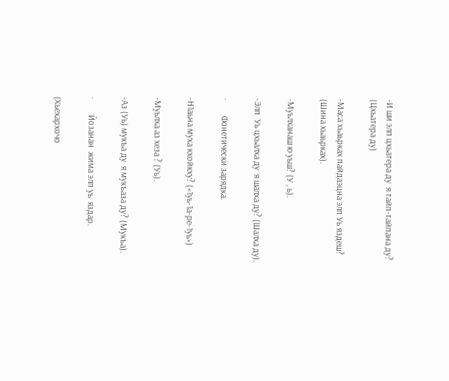-И ши элп цхьатера ду  я тайп-тайпана ду? (Цхьатера ду)

-Маса хьаьрках пайдаэцна элп Уь яздеш? (Шина хьаьрках).

-Муьлханаш ю уьш? (У , ь).

-Элп  Уь цхьалха ду  я шалха ду? (Шалха ду).

·        Фонетически зарядка.

-Н1аьна муха кхойкху? («1уь-1а-ре-1уь»)

-Муьлха аз хеза ? (Уь).

-Аз (Уь) мукъа ду  я мукъаза ду? (Мукъа).

·        Йозанан  жима элп уь  яздар.

(Хьехархочо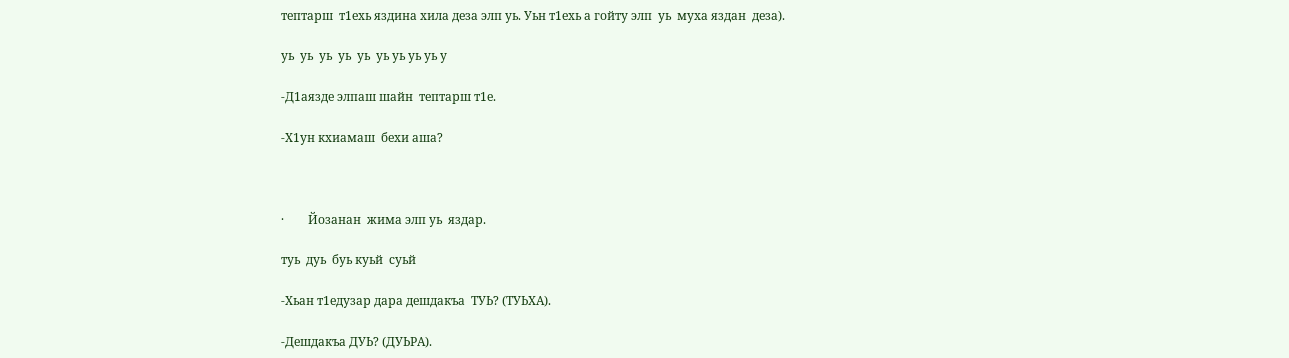тептарш  т1ехь яздина хила деза элп уь. Уьн т1ехь а гойту элп  уь  муха яздан  деза).

уь  уь  уь  уь  уь  уь уь уь уь у

-Д1аязде элпаш шайн  тептарш т1е.

-Х1ун кхиамаш  бехи аша?



·        Йозанан  жима элп уь  яздар.

туь  дуь  буь куьй  суьй

-Хьан т1едузар дара дешдакъа  ТУЬ? (ТУЬХА).

-Дешдакъа ДУЬ? (ДУЬРА).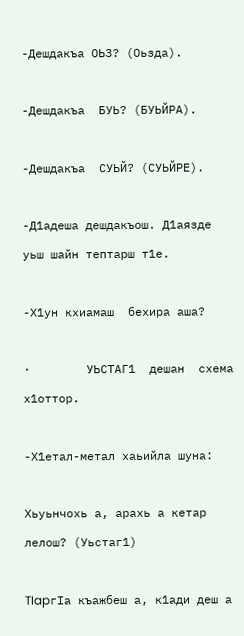-Дешдакъа ОЬЗ? (Оьзда).

-Дешдакъа  БУЬ? (БУЬЙРА).

-Дешдакъа  СУЬЙ? (СУЬЙРЕ).

-Д1адеша дешдакъош. Д1аязде  уьш шайн тептарш т1е.

-Х1ун кхиамаш  бехира аша?

·        УЬСТАГ1  дешан  схема х1оттор.

-Х1етал-метал хаьийла шуна:

Хьуьнчохь а, арахь а кетар лелош? (Уьстаг1)

TIapгIa къажбеш а, к1ади деш а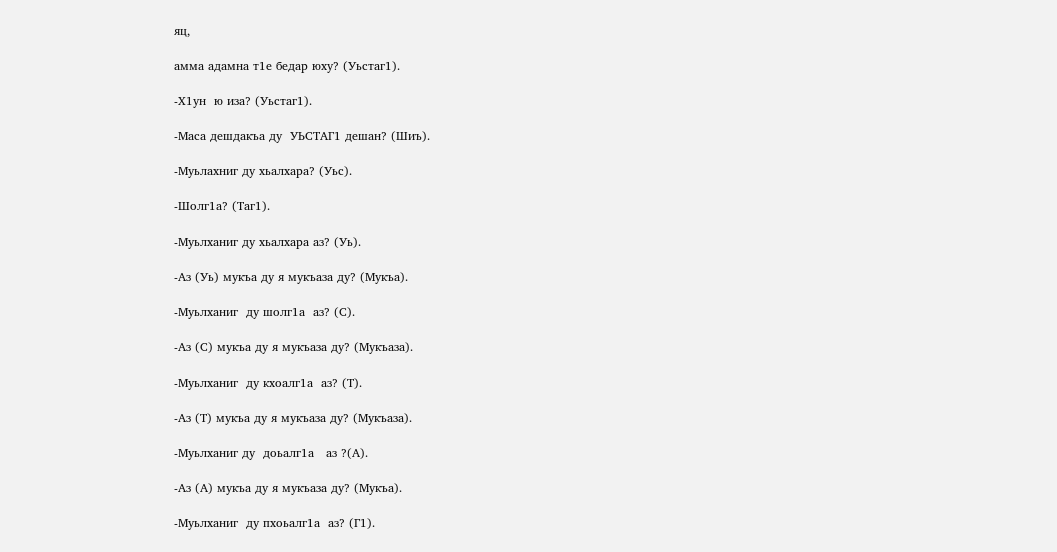яц,

амма адамна т1е бедар юху? (Уьстаг1).

-Х1ун  ю иза? (Уьстаг1).

-Маса дешдакъа ду  УЬСТАГ1 дешан? (Шиъ).

-Муьлахниг ду хьалхара? (Уьс).

-Шолг1а? (Таг1).

-Муьлханиг ду хьалхара аз? (Уь).

-Аз (Уь) мукъа ду я мукъаза ду? (Мукъа).

-Муьлханиг  ду шолг1а  аз? (С).

-Аз (С) мукъа ду я мукъаза ду? (Мукъаза).

-Муьлханиг  ду кхоалг1а  аз? (Т).

-Аз (Т) мукъа ду я мукъаза ду? (Мукъаза).

-Муьлханиг ду  доьалг1а   аз ?(А).

-Аз (А) мукъа ду я мукъаза ду? (Мукъа).

-Муьлханиг  ду пхоьалг1а  аз? (Г1).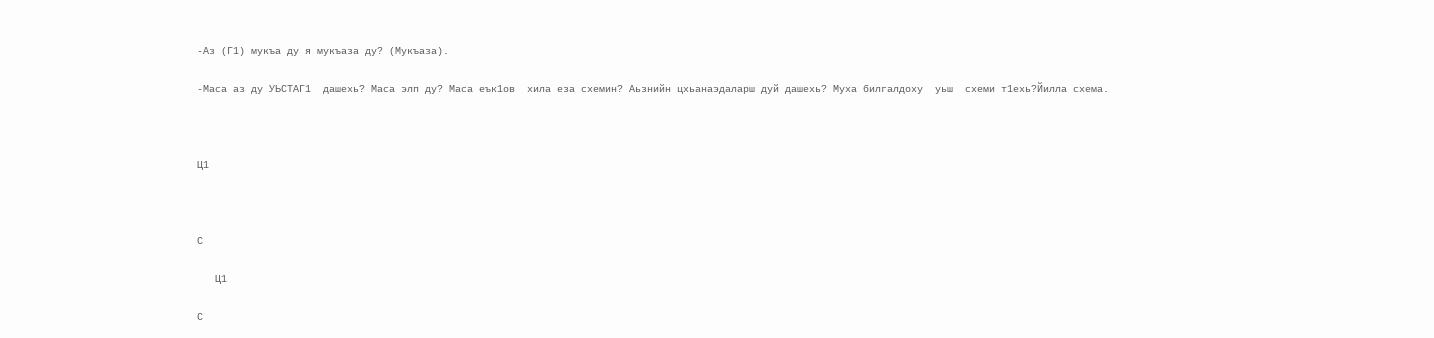-Аз (Г1) мукъа ду я мукъаза ду? (Мукъаза).

-Маса аз ду УЬСТАГ1  дашехь? Маса элп ду? Маса еък1ов  хила еза схемин? Аьзнийн цхьанаэдаларш дуй дашехь? Муха билгалдоху  уьш  схеми т1ехь?Йилла схема.



Ц1



С

   Ц1

С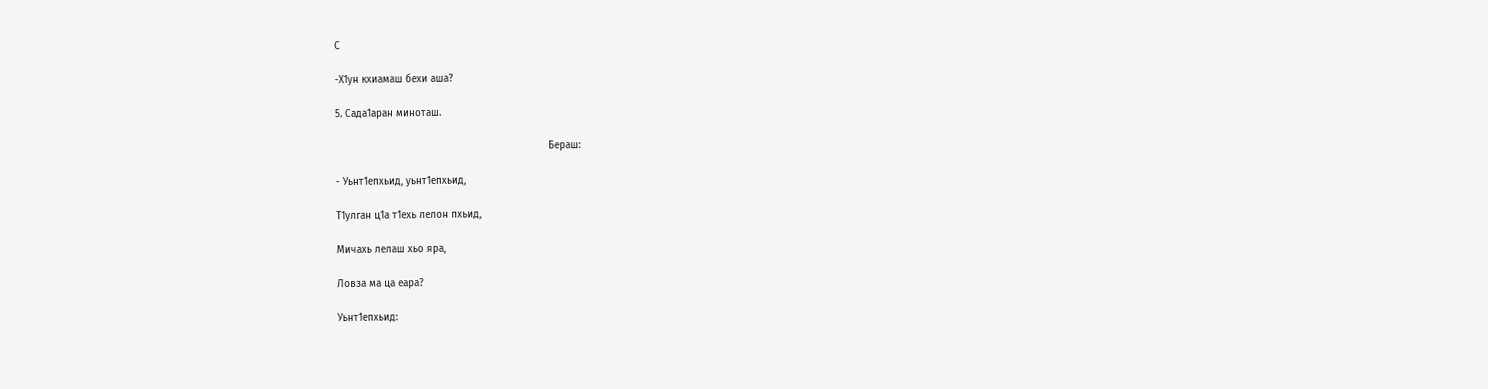С

-Х1ун кхиамаш бехи аша?

5. Сада1аран миноташ.

                                                                       Бераш:

- Уьнт1епхьид, уьнт1епхьид,

Т1улган ц1а т1ехь лелон пхьид,

Мичахь лелаш хьо яра,

Ловза ма ца еара?

Уьнт1епхьид: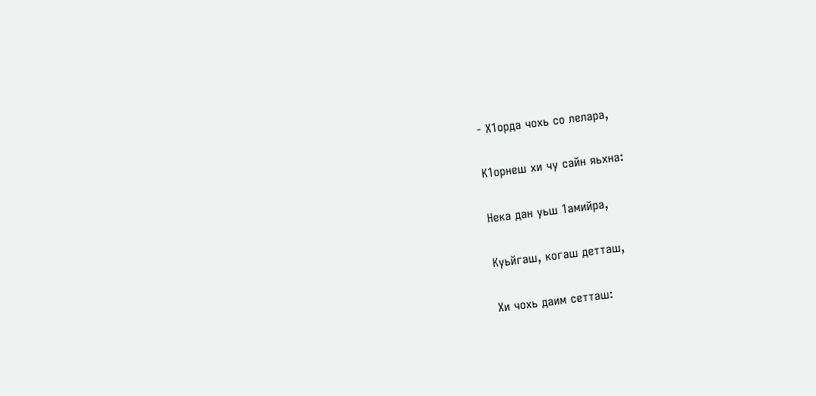- Х1орда чохь со лелара,

К1орнеш хи чу сайн яьхна:

Нека дан уьш 1амийра,

Куьйгаш, когаш детташ,

Хи чохь даим сетташ: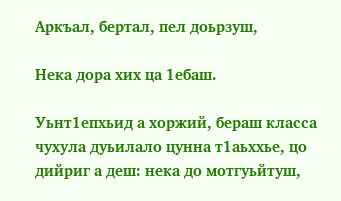Аркъал, бертал, пел доьрзуш,

Нека дора хих ца 1ебаш.

Уьнт1епхьид а хоржий, бераш класса чухула дуьилало цунна т1аьххье, цо дийриг а деш: нека до мотгуьйтуш,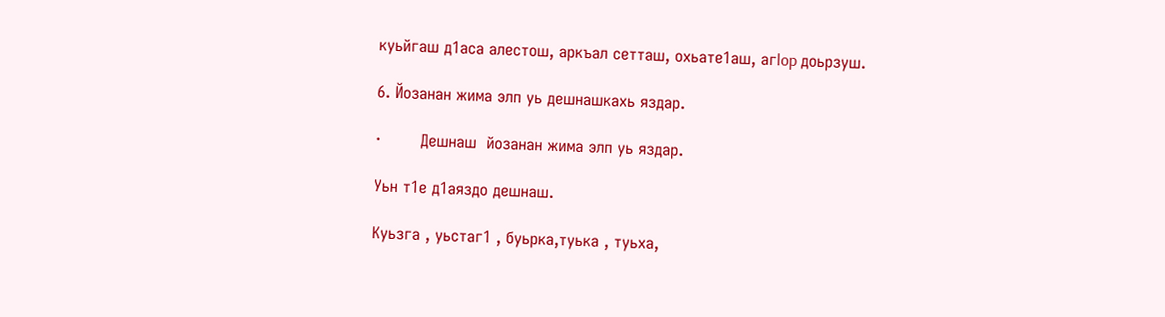куьйгаш д1аса алестош, аркъал сетташ, охьате1аш, aгlop доьрзуш.

6. Йозанан жима элп уь дешнашкахь яздар.

·        Дешнаш  йозанан жима элп уь яздар.

Уьн т1е д1аяздо дешнаш.

Куьзга , уьстаг1 , буьрка,туька , туьха,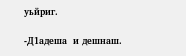уьйриг.

-Д1адеша  и дешнаш.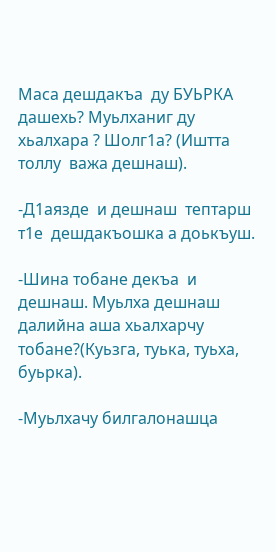Маса дешдакъа  ду БУЬРКА  дашехь? Муьлханиг ду хьалхара ? Шолг1а? (Иштта  толлу  важа дешнаш).

-Д1аязде  и дешнаш  тептарш т1е  дешдакъошка а доькъуш.

-Шина тобане декъа  и дешнаш. Муьлха дешнаш далийна аша хьалхарчу тобане?(Куьзга, туька, туьха, буьрка).

-Муьлхачу билгалонашца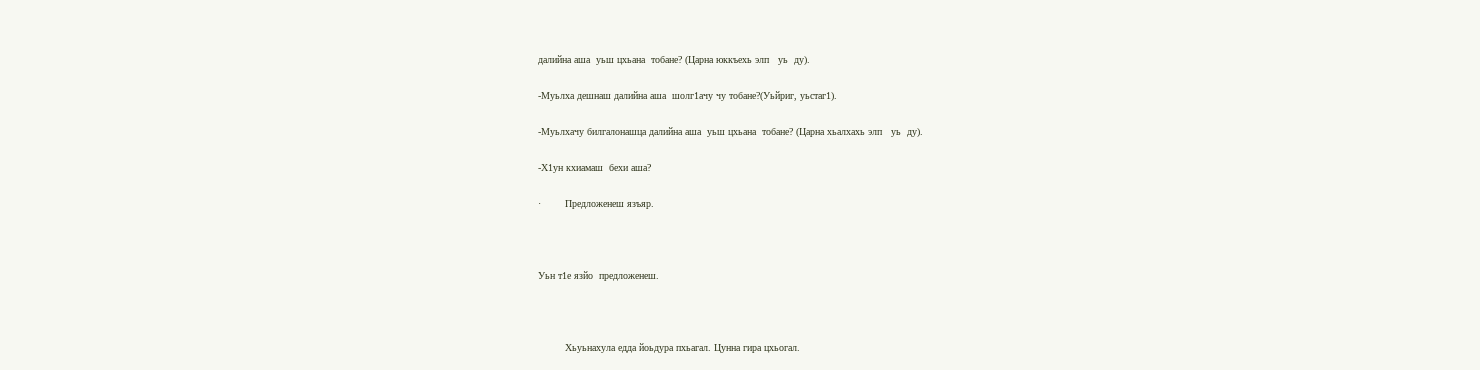далийна аша  уьш цхьана  тобане? (Царна юккъехь элп   уь  ду).

-Муьлха дешнаш далийна аша  шолг1ачу чу тобане?(Уьйриг, уьстаг1).

-Муьлхачу билгалонашца далийна аша  уьш цхьана  тобане? (Царна хьалхахь элп   уь  ду).

-Х1ун кхиамаш  бехи аша?

·        Предложенеш язъяр.



Уьн т1е язйо  предложенеш.



         Хьуьнахула едда йоьдура пхьагал. Цунна гира цхьогал.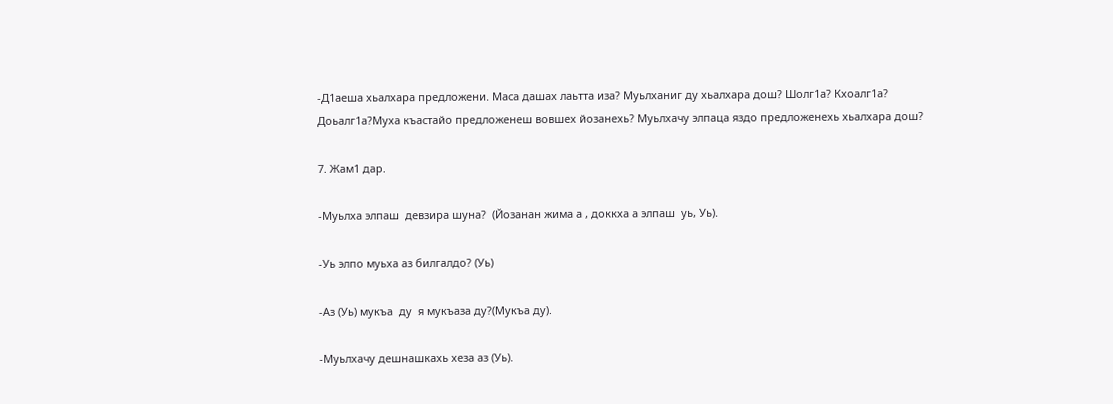-Д1аеша хьалхара предложени. Маса дашах лаьтта иза? Муьлханиг ду хьалхара дош? Шолг1а? Кхоалг1а? Доьалг1а?Муха къастайо предложенеш вовшех йозанехь? Муьлхачу элпаца яздо предложенехь хьалхара дош?

7. Жам1 дар.

-Муьлха элпаш  девзира шуна?  (Йозанан жима а , доккха а элпаш  уь, Уь).

-Уь элпо муьха аз билгалдо? (Уь)

-Аз (Уь) мукъа  ду  я мукъаза ду?(Мукъа ду).

-Муьлхачу дешнашкахь хеза аз (Уь).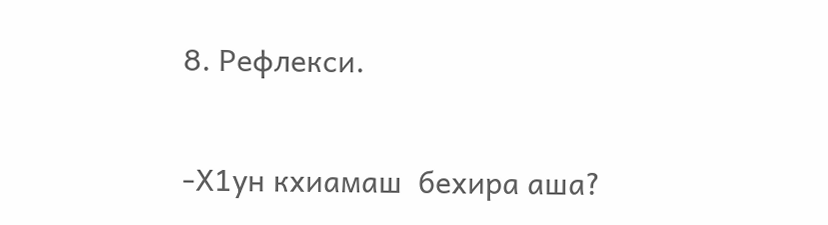8. Рефлекси.

-Х1ун кхиамаш  бехира аша?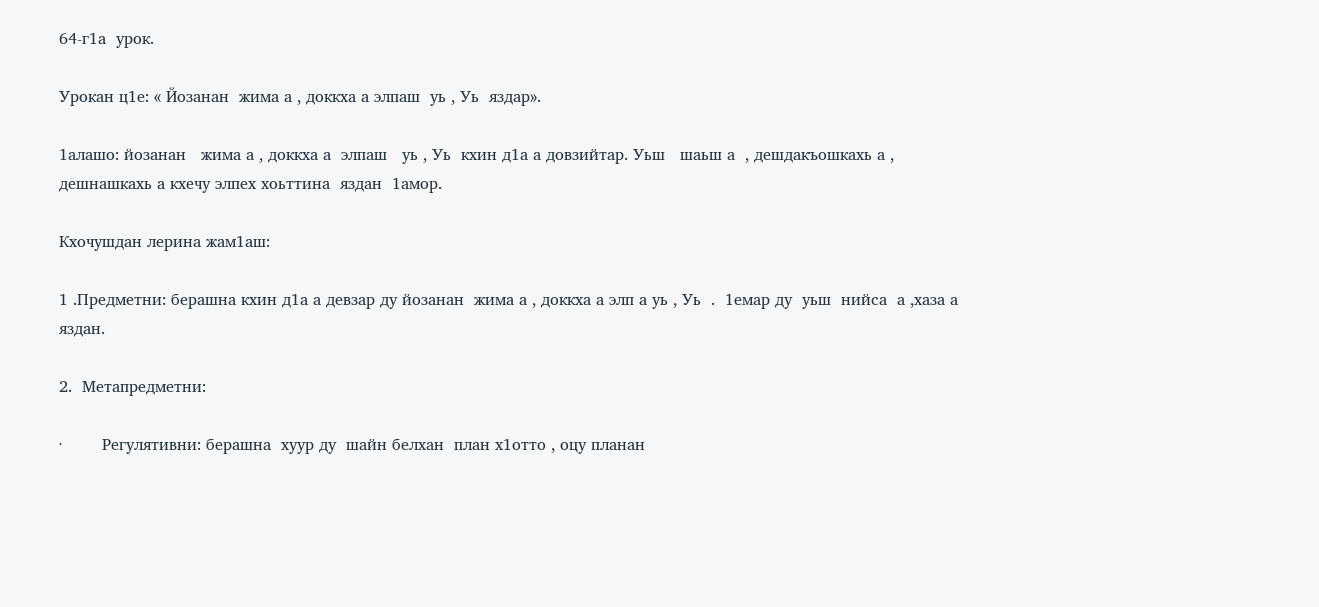64-г1а  урок.

Урокан ц1е: « Йозанан  жима а , доккха а элпаш  уь , Уь  яздар».

1алашо: йозанан   жима а , доккха а  элпаш   уь , Уь  кхин д1а а довзийтар. Уьш   шаьш а  , дешдакъошкахь а , дешнашкахь а кхечу элпех хоьттина  яздан  1амор.

Кхочушдан лерина жам1аш:

1 .Предметни: берашна кхин д1а а девзар ду йозанан  жима а , доккха а элп а уь , Уь  .  1емар ду  уьш  нийса  а ,хаза а яздан.

2.  Метапредметни:

·        Регулятивни: берашна  хуур ду  шайн белхан  план х1отто , оцу планан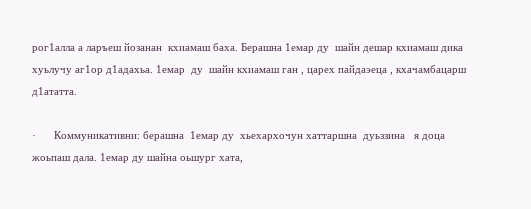рог1алла а ларъеш йозанан  кхиамаш баха. Берашна 1емар ду  шайн дешар кхиамаш дика хуьлучу аг1ор д1адахьа. 1емар  ду  шайн кхиамаш ган , царех пайдаэеца , кхачамбацарш д1ататта.

·      Коммуникативни: берашна  1емар ду  хьехархочун хаттаршна  дуьззина   я доца жоьпаш дала. 1емар ду шайна оьшург хата,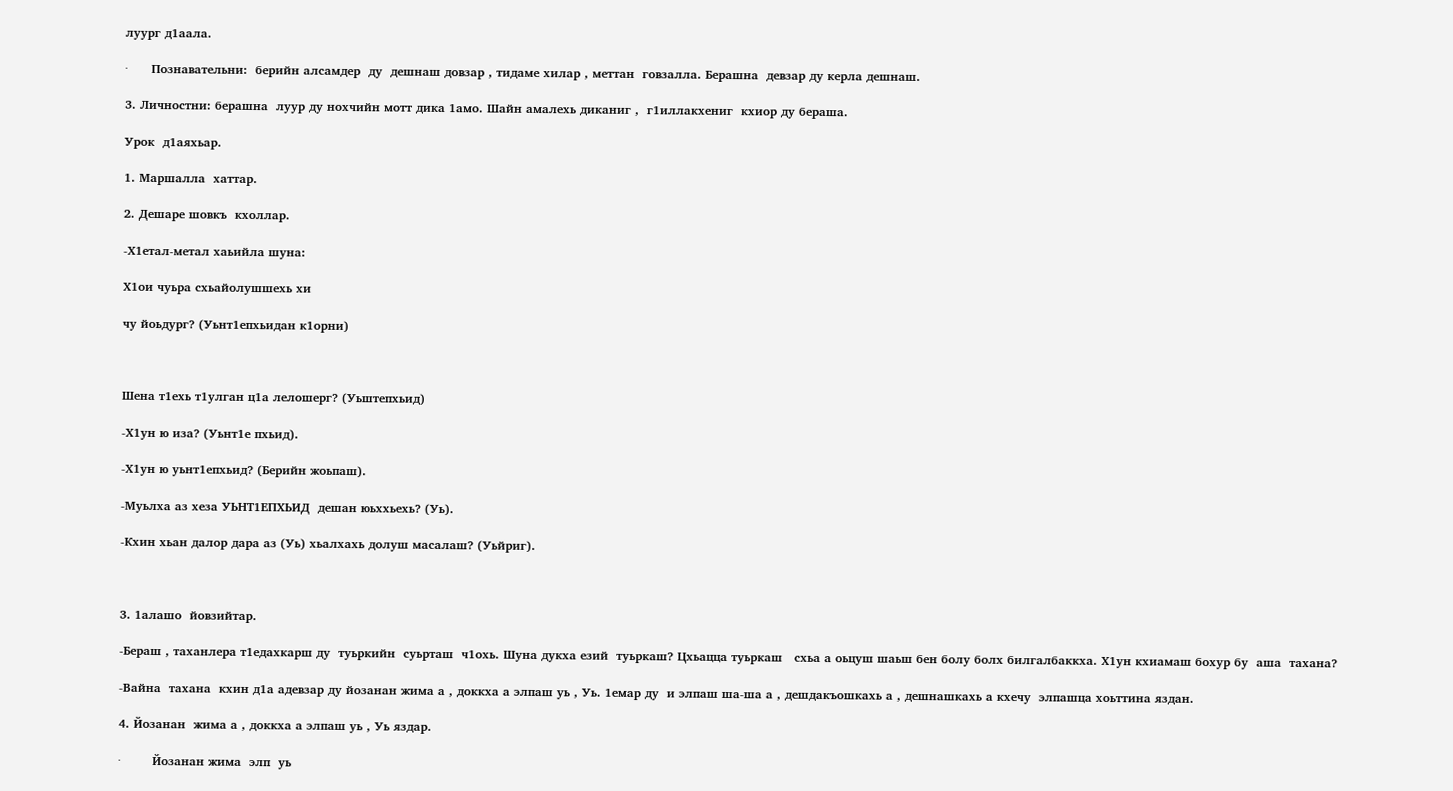луург д1аала.

·      Познавательни:  берийн алсамдер  ду  дешнаш довзар , тидаме хилар , меттан  говзалла. Берашна  девзар ду керла дешнаш.

3. Личностни: берашна  луур ду нохчийн мотт дика 1амо. Шайн амалехь диканиг ,  г1иллакхениг  кхиор ду бераша.

Урок  д1аяхьар.

1. Маршалла  хаттар.

2. Дешаре шовкъ  кхоллар.

-Х1етал-метал хаьийла шуна:

Х1ои чуьра схьайолушшехь хи

чу йоьдург? (Уьнт1епхьидан к1орни)



Шена т1ехь т1улган ц1а лелошерг? (Уьштепхьид)

-Х1ун ю иза? (Уьнт1е пхьид).

-Х1ун ю уьнт1епхьид? (Берийн жоьпаш).

-Муьлха аз хеза УЬНТ1ЕПХЬИД  дешан юьххьехь? (Уь).

-Кхин хьан далор дара аз (Уь) хьалхахь долуш масалаш? (Уьйриг).



3. 1алашо  йовзийтар.

-Бераш , таханлера т1едахкарш ду  туьркийн  суьрташ  ч1охь. Шуна дукха езий  туьркаш? Цхьацца туьркаш   схьа а оьцуш шаьш бен болу болх билгалбаккха. Х1ун кхиамаш бохур бу  аша  тахана?

-Вайна  тахана  кхин д1а адевзар ду йозанан жима а , доккха а элпаш уь , Уь. 1емар ду  и элпаш ша-ша а , дешдакъошкахь а , дешнашкахь а кхечу  элпашца хоьттина яздан.

4. Йозанан  жима а , доккха а элпаш уь , Уь яздар.

·        Йозанан жима  элп  уь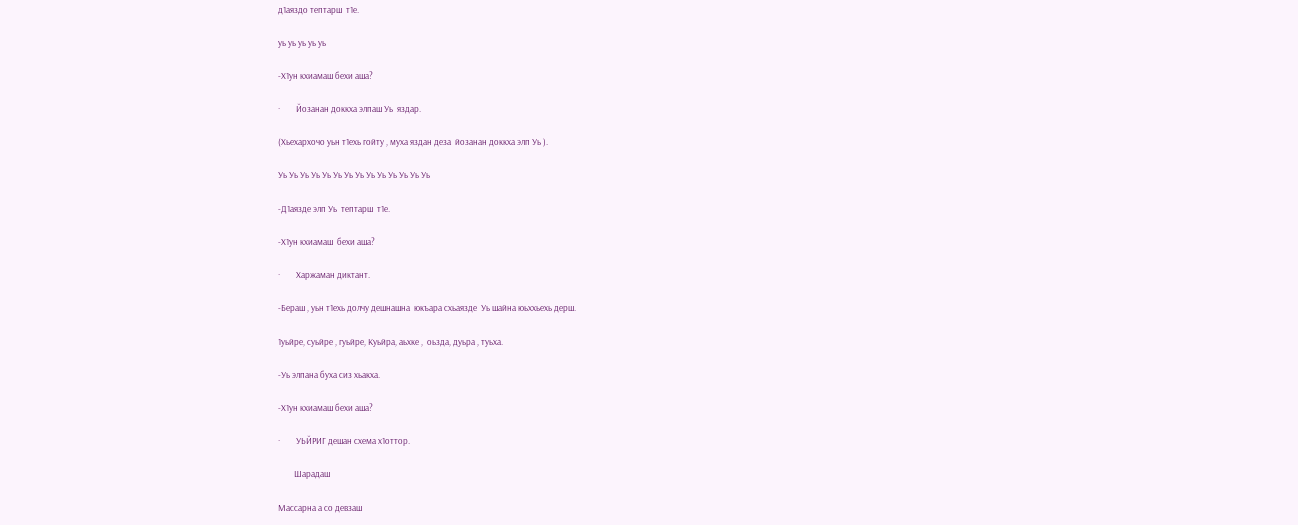д1аяздо тептарш  т1е.

уь уь уь уь уь

-Х1ун кхиамаш бехи аша?

·        Йозанан доккха элпаш Уь  яздар.

(Хьехархочо уьн т1ехь гойту , муха яздан деза  йозанан доккха элп Уь ).

Уь Уь Уь Уь Уь Уь Уь Уь Уь Уь Уь Уь Уь Уь

-Д1аязде элп Уь  тептарш  т1е.

-Х1ун кхиамаш  бехи аша?

·        Харжаман диктант.

-Бераш , уьн т1ехь долчу дешнашна  юкъара схьаязде  Уь шайна юьххьехь дерш.

1уьйре, суьйре , гуьйре, Куьйра, аьхке ,  оьзда, дуьра , туьха.

-Уь элпана буха сиз хьакха.

-Х1ун кхиамаш бехи аша?

·        УЬЙРИГ дешан схема х1оттор.

        Шарадаш

Массарна а со девзаш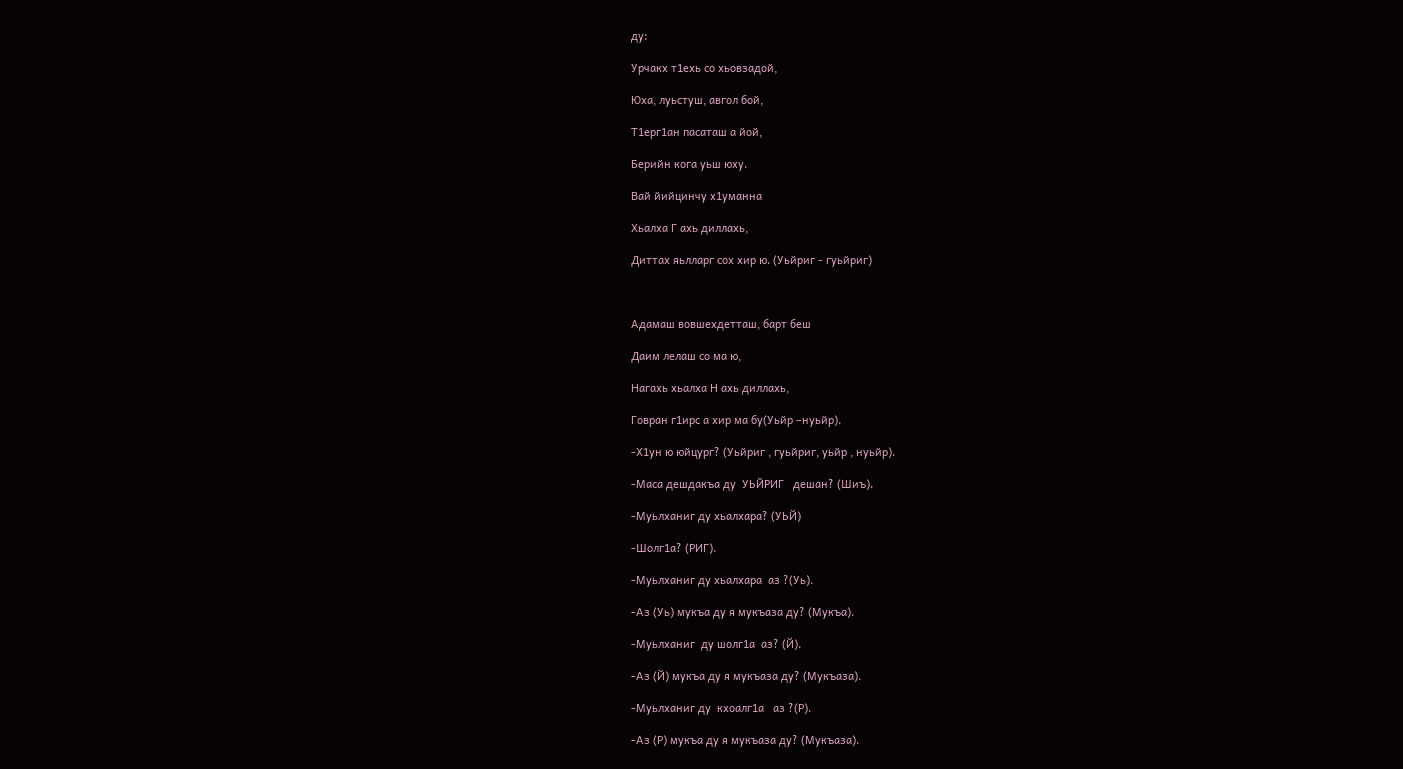ду:

Урчакх т1ехь со хьовзадой,

Юха, луьстуш, авгол бой,

Т1ерг1ан пасаташ а йой,

Берийн кога уьш юху.

Вай йийцинчу х1уманна

Хьалха Г ахь диллахь,

Диттах яьлларг сох хир ю. (Уьйриг - гуьйриг)



Адамаш вовшехдетташ, барт беш

Даим лелаш со ма ю,

Нагахь хьалха Н ахь диллахь,

Говран г1ирс а хир ма бу(Уьйр –нуьйр).

-Х1ун ю юйцург? (Уьйриг , гуьйриг, уьйр , нуьйр).

-Маса дешдакъа ду  УЬЙРИГ   дешан? (Шиъ).

-Муьлханиг ду хьалхара? (УЬЙ)

-Шолг1а? (РИГ).

-Муьлханиг ду хьалхара  аз ?(Уь).

-Аз (Уь) мукъа ду я мукъаза ду? (Мукъа).

-Муьлханиг  ду шолг1а  аз? (Й).

-Аз (Й) мукъа ду я мукъаза ду? (Мукъаза).

-Муьлханиг ду  кхоалг1а   аз ?(Р).

-Аз (Р) мукъа ду я мукъаза ду? (Мукъаза).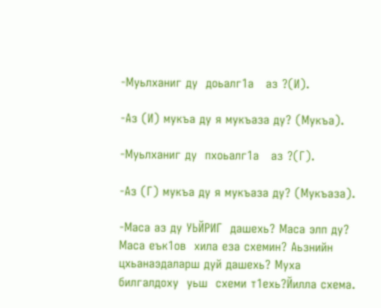-Муьлханиг ду  доьалг1а   аз ?(И).

-Аз (И) мукъа ду я мукъаза ду? (Мукъа).

-Муьлханиг ду  пхоьалг1а   аз ?(Г).

-Аз (Г) мукъа ду я мукъаза ду? (Мукъаза).

-Маса аз ду УЬЙРИГ  дашехь? Маса элп ду? Маса еък1ов  хила еза схемин? Аьзнийн цхьанаэдаларш дуй дашехь? Муха билгалдоху  уьш  схеми т1ехь?Йилла схема.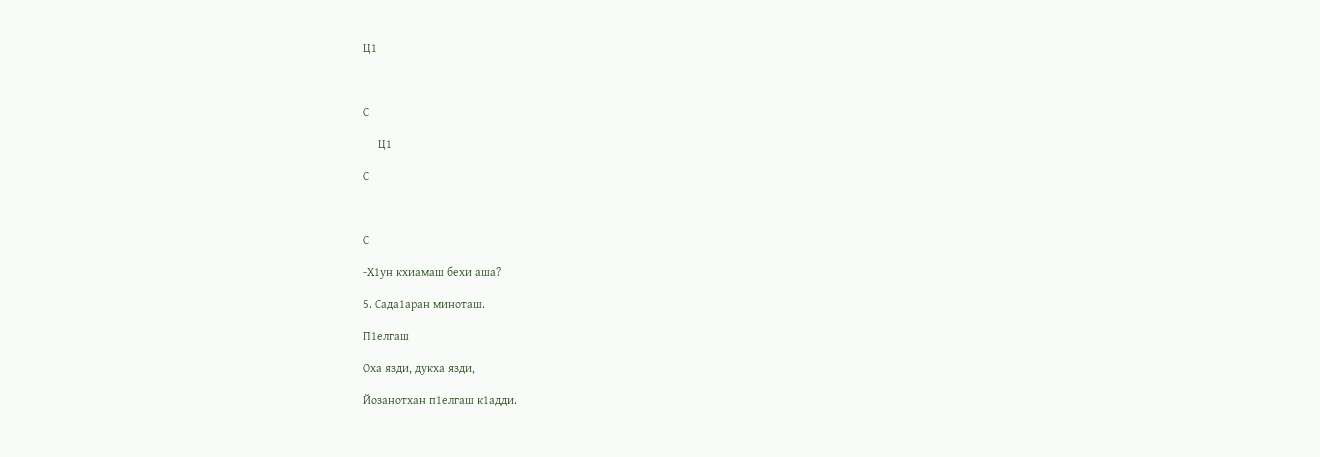Ц1



С

     Ц1

С



С

-Х1ун кхиамаш бехи аша?

5. Сада1аран миноташ.

П1елгаш

Оха язди, дукха язди,

Йозанотхан п1елгаш к1адди.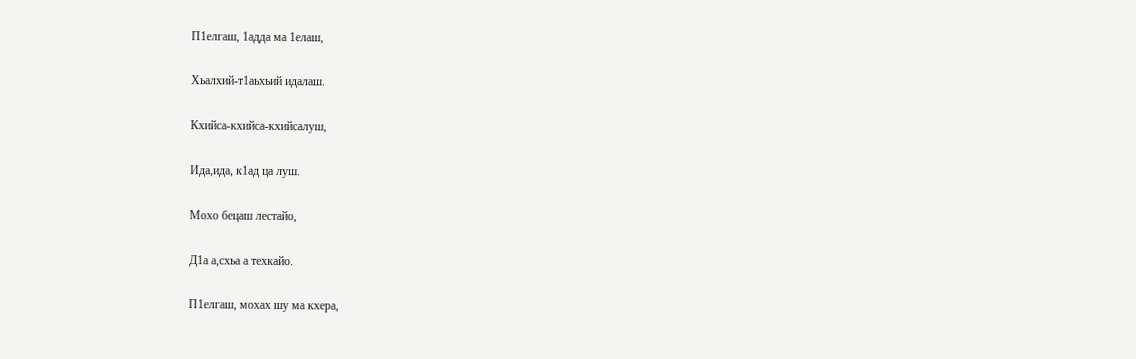П1елгаш, 1адда ма 1елаш,

Хьалхий-т1аьхьий идалаш.

Кхийса-кхийса-кхийсалуш,

Ида,ида, к1ад ца луш.

Мохо бецаш лестайо,

Д1а а,схьа а техкайо.

П1елгаш, мохах шу ма кхера,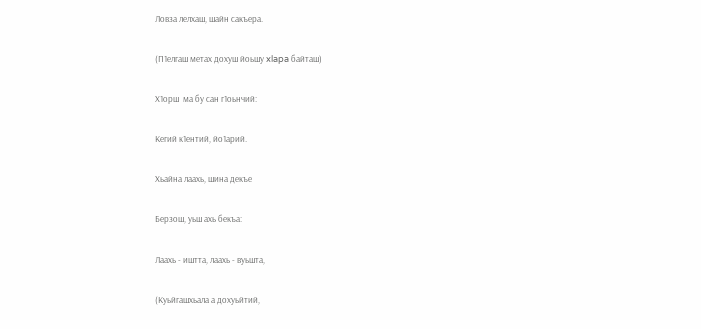Ловза лелхаш, шайн сакъера.

(П1елгаш метах дохуш йоьшу xlapa байташ)

Х1орш  ма бу сан г1оьнчий:

Кегий к1ентий, йо1арий.

Хьайна лаахь, шина декъе

Берзош, уьш ахь бекъа:

Лаахь - иштта, лаахь - вуьшта,

(Куьйгашхьала а дохуьйтий,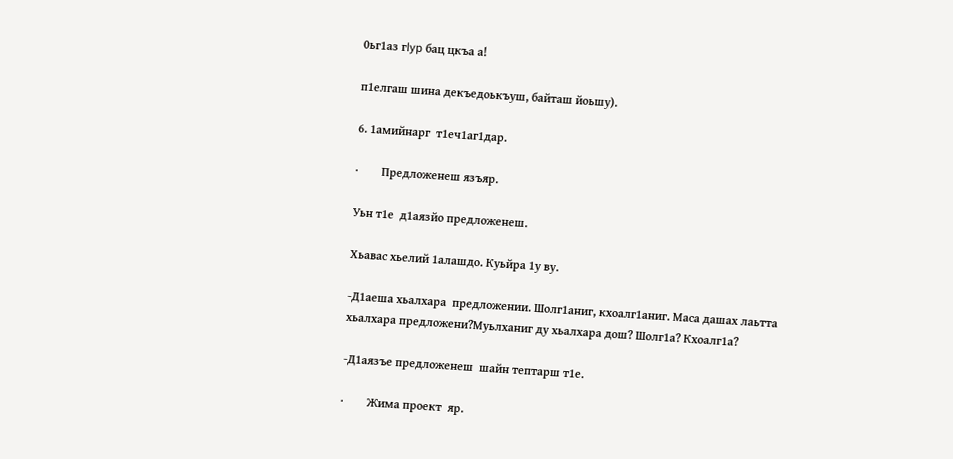0ьг1аз гlyp бац цкъа а!

п1елгаш шина декъедоькъуш, байташ йоьшу).

6. 1амийнарг  т1еч1аг1дар.

·        Предложенеш язъяр.

Уьн т1е  д1аязйо предложенеш.

Хьавас хьелий 1алашдо. Куьйра 1у ву.

-Д1аеша хьалхара  предложении. Шолг1аниг, кхоалг1аниг. Маса дашах лаьтта хьалхара предложени?Муьлханиг ду хьалхара дош? Шолг1а? Кхоалг1а?

-Д1аязъе предложенеш  шайн тептарш т1е.

·        Жима проект  яр.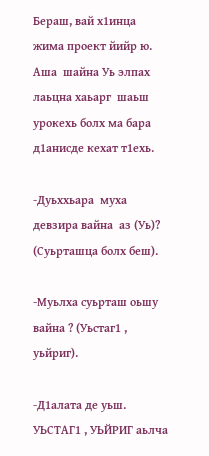Бераш, вай х1инца жима проект йийр ю. Аша  шайна Уь элпах лаьцна хаьарг  шаьш урокехь болх ма бара  д1анисде кехат т1ехь.

-Дуьххьара  муха девзира вайна  аз (Уь)? (Суьрташца болх беш).

-Муьлха суьрташ оьшу вайна ? (Уьстаг1 , уьйриг).

-Д1алата де уьш.  УЬСТАГ1 , УЬЙРИГ аьлча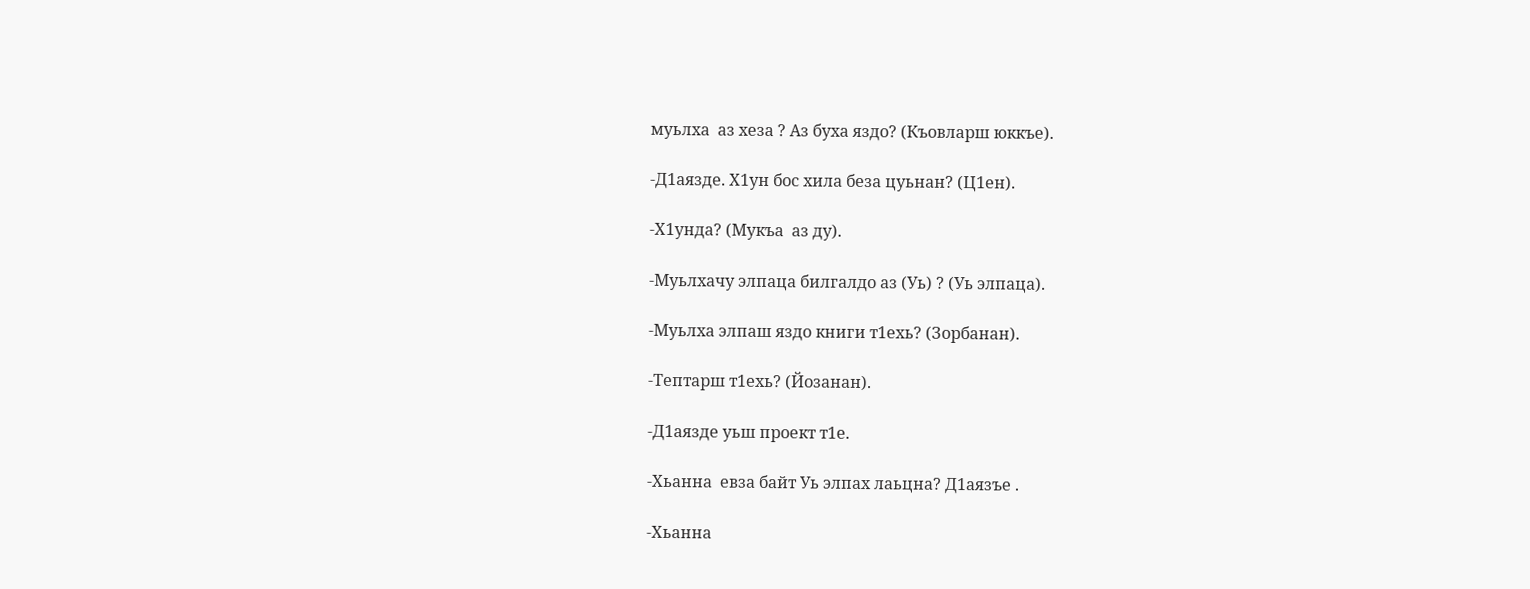муьлха  аз хеза ? Аз буха яздо? (Къовларш юккъе).

-Д1аязде. Х1ун бос хила беза цуьнан? (Ц1ен).

-Х1унда? (Мукъа  аз ду).

-Муьлхачу элпаца билгалдо аз (Уь) ? (Уь элпаца).

-Муьлха элпаш яздо книги т1ехь? (Зорбанан).

-Тептарш т1ехь? (Йозанан).

-Д1аязде уьш проект т1е.

-Хьанна  евза байт Уь элпах лаьцна? Д1аязъе .

-Хьанна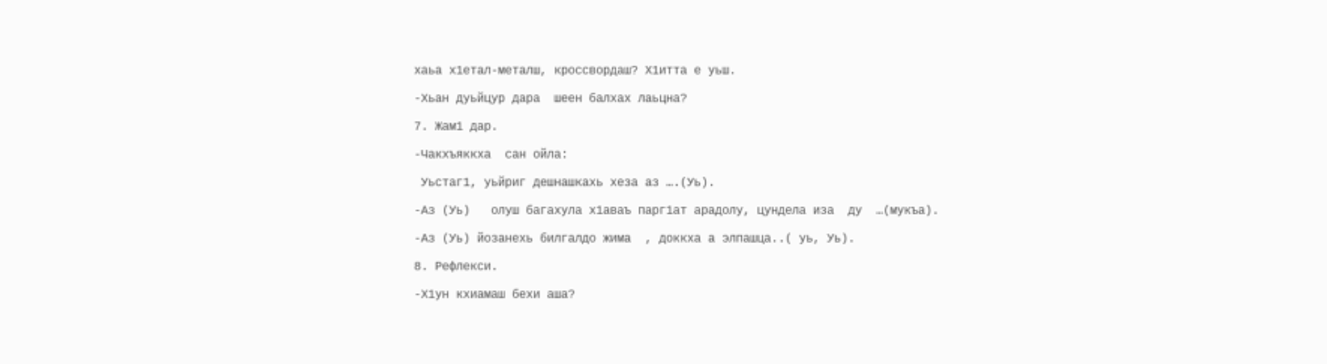хаьа х1етал-металш, кроссвордаш? Х1итта е уьш.

-Хьан дуьйцур дара  шеен балхах лаьцна?

7. Жам1 дар.

-Чакхъяккха  сан ойла:

 Уьстаг1, уьйриг дешнашкахь хеза аз ….(Уь).

-Аз (Уь)   олуш багахула х1аваъ парг1ат арадолу, цундела иза  ду  …(мукъа).

-Аз (Уь) йозанехь билгалдо жима  , доккха а элпашца..( уь, Уь).

8. Рефлекси.

-Х1ун кхиамаш бехи аша?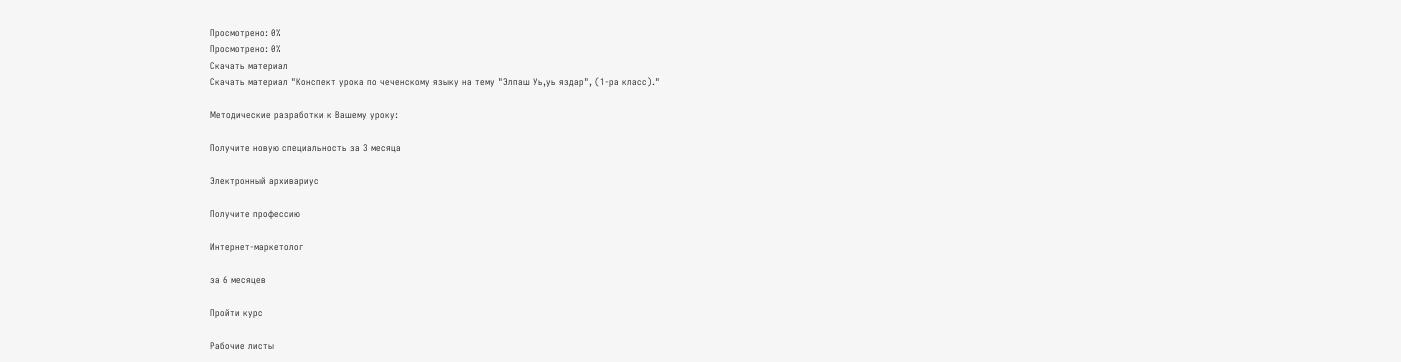Просмотрено: 0%
Просмотрено: 0%
Скачать материал
Скачать материал "Конспект урока по чеченскому языку на тему "Элпаш Уь,уь яздар", (1-ра класс)."

Методические разработки к Вашему уроку:

Получите новую специальность за 3 месяца

Электронный архивариус

Получите профессию

Интернет-маркетолог

за 6 месяцев

Пройти курс

Рабочие листы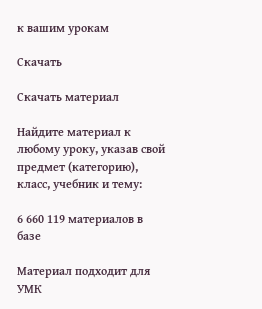к вашим урокам

Скачать

Скачать материал

Найдите материал к любому уроку, указав свой предмет (категорию), класс, учебник и тему:

6 660 119 материалов в базе

Материал подходит для УМК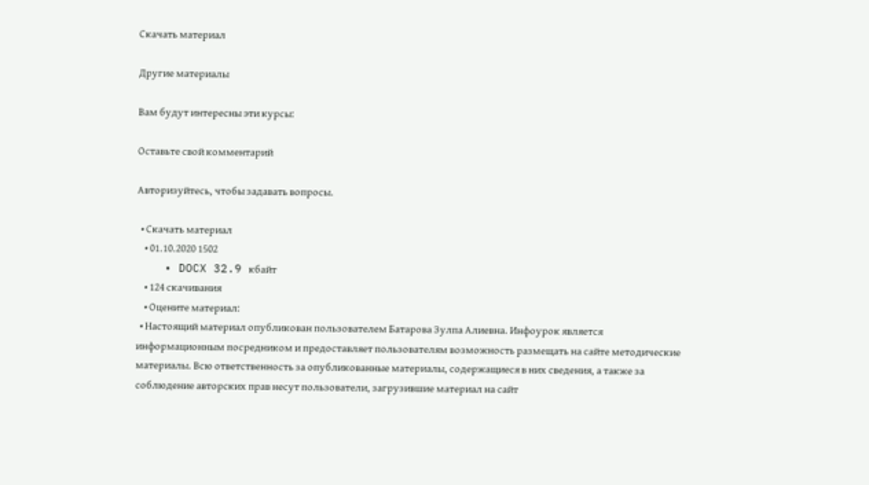Скачать материал

Другие материалы

Вам будут интересны эти курсы:

Оставьте свой комментарий

Авторизуйтесь, чтобы задавать вопросы.

  • Скачать материал
    • 01.10.2020 1502
    • DOCX 32.9 кбайт
    • 124 скачивания
    • Оцените материал:
  • Настоящий материал опубликован пользователем Батарова Зулпа Алиевна. Инфоурок является информационным посредником и предоставляет пользователям возможность размещать на сайте методические материалы. Всю ответственность за опубликованные материалы, содержащиеся в них сведения, а также за соблюдение авторских прав несут пользователи, загрузившие материал на сайт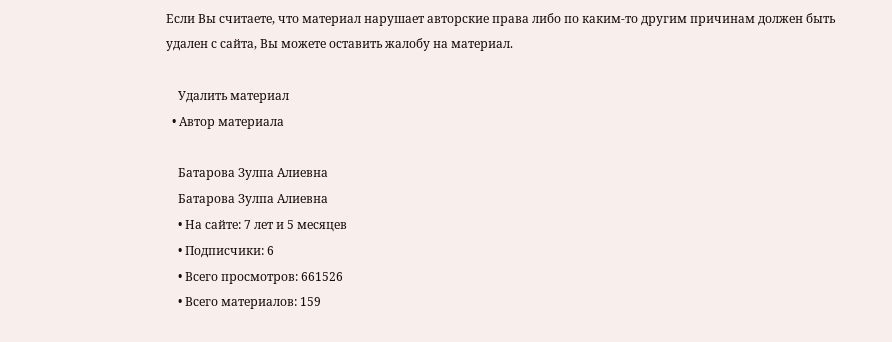Если Вы считаете, что материал нарушает авторские права либо по каким-то другим причинам должен быть удален с сайта, Вы можете оставить жалобу на материал.

    Удалить материал
  • Автор материала

    Батарова Зулпа Алиевна
    Батарова Зулпа Алиевна
    • На сайте: 7 лет и 5 месяцев
    • Подписчики: 6
    • Всего просмотров: 661526
    • Всего материалов: 159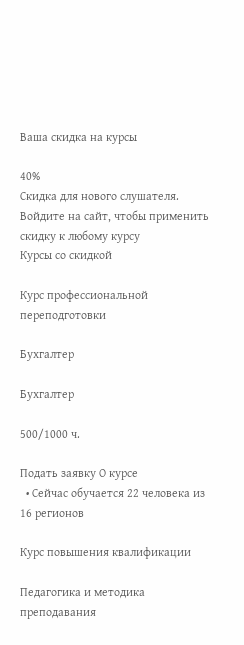Ваша скидка на курсы

40%
Скидка для нового слушателя. Войдите на сайт, чтобы применить скидку к любому курсу
Курсы со скидкой

Курс профессиональной переподготовки

Бухгалтер

Бухгалтер

500/1000 ч.

Подать заявку О курсе
  • Сейчас обучается 22 человека из 16 регионов

Курс повышения квалификации

Педагогика и методика преподавания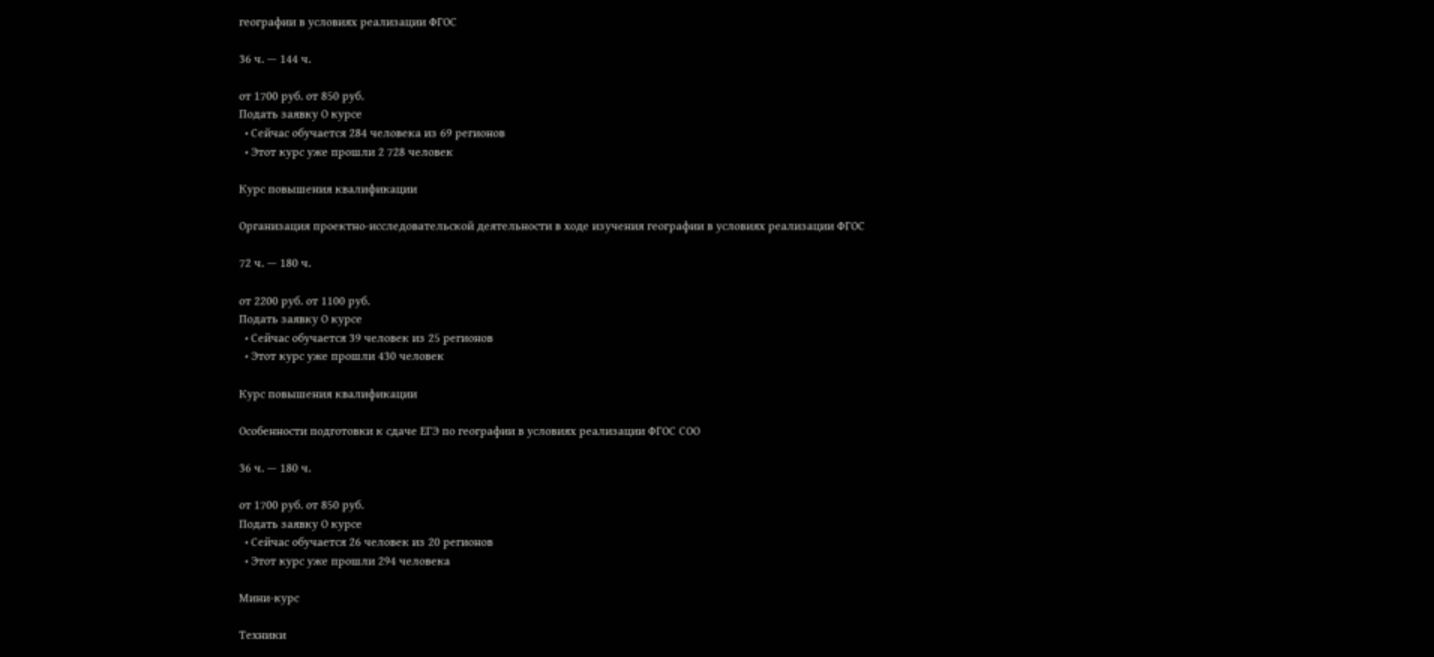географии в условиях реализации ФГОС

36 ч. — 144 ч.

от 1700 руб. от 850 руб.
Подать заявку О курсе
  • Сейчас обучается 284 человека из 69 регионов
  • Этот курс уже прошли 2 728 человек

Курс повышения квалификации

Организация проектно-исследовательской деятельности в ходе изучения географии в условиях реализации ФГОС

72 ч. — 180 ч.

от 2200 руб. от 1100 руб.
Подать заявку О курсе
  • Сейчас обучается 39 человек из 25 регионов
  • Этот курс уже прошли 430 человек

Курс повышения квалификации

Особенности подготовки к сдаче ЕГЭ по географии в условиях реализации ФГОС СОО

36 ч. — 180 ч.

от 1700 руб. от 850 руб.
Подать заявку О курсе
  • Сейчас обучается 26 человек из 20 регионов
  • Этот курс уже прошли 294 человека

Мини-курс

Техники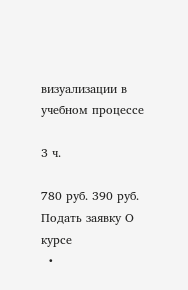визуализации в учебном процессе

3 ч.

780 руб. 390 руб.
Подать заявку О курсе
  •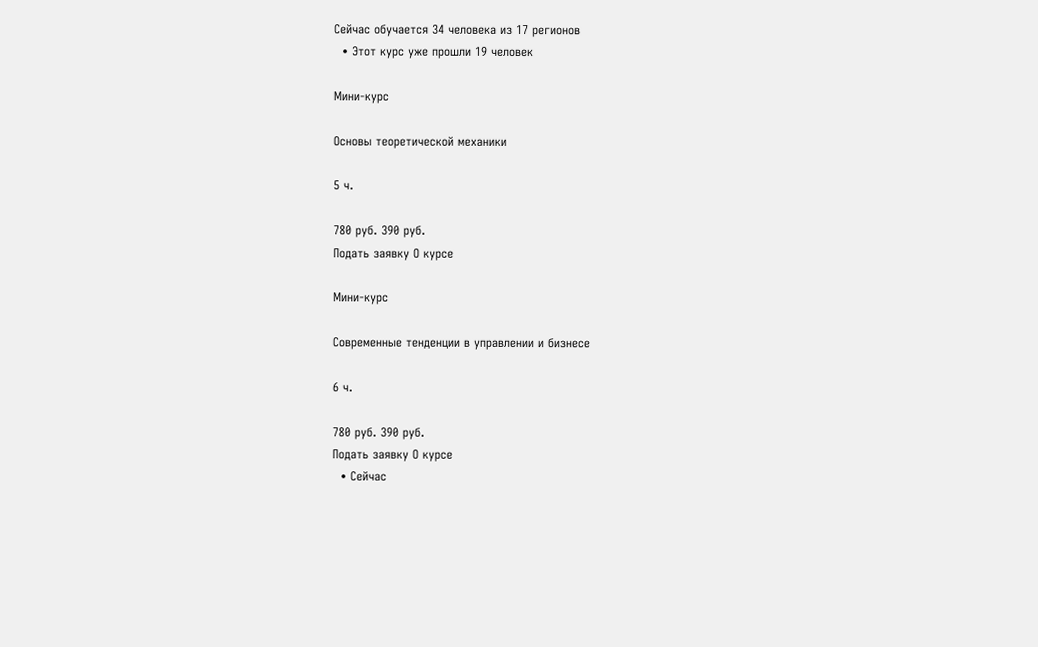Сейчас обучается 34 человека из 17 регионов
  • Этот курс уже прошли 19 человек

Мини-курс

Основы теоретической механики

5 ч.

780 руб. 390 руб.
Подать заявку О курсе

Мини-курс

Современные тенденции в управлении и бизнесе

6 ч.

780 руб. 390 руб.
Подать заявку О курсе
  • Сейчас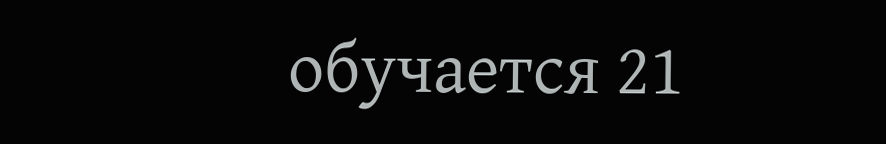обучается 21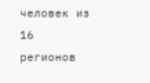человек из 16 регионов